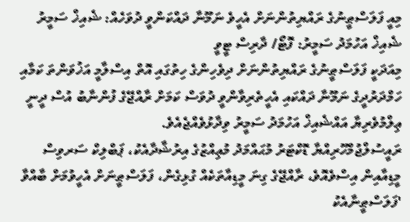މިއީ ފަލަސްޠީނުގެ ރައްޔިތުންނަށް އެހީވެ ނަމޫނާ ދައްކަންވީ ދުވަހެއް: ޝެއިޚް ސަމީރު
ޝެއިޚް އަހުމަދު ސަމީރު: ފޮޓޯ/ ދާރިސް ޓީވީ
މިއަދަކީ ފަލަސްޠީނުގެ ރައްޔިތުންނަށް ދިވެހިންގެ ހިތުގައި އޮތް އިސްލާމީ އަޚުވަންތަ ކަމާއި ހަމްދަރުދީގެ ނަމޫނާ ދައްކައި އެހީތެރިވާންވީ ދުވަސް ކަމަށް ރާއްޖޭގެ ފުންނާބު އުސް ދީނީ ޢިލްމުވެރިޔާ އައްޝެއިޚް އަހުމަދު ސަމީރު ވިދާޅުވެއްޖެއެވެ.
ރައީސުލްޖުމްހޫރިއްޔާ ޑޮކްޓަރު މުޙައްމަދު މުޢިއްޒުގެ އިރުޝާދާއެކު، ޕަބްލިކް ސަރވިސް މީޑިއާއިން އިސްވެއޮވެ، ރާއްޖޭގެ ގިނަ މީޑިއާތަކެއް ގުޅިގެން، ފަލަސްޠީނަށް އެހީވުމަށް ބާއްވާ 'ފަލަސްޠީނާއެކު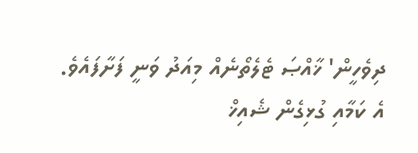ދިވެހީން' ޚާއްޞަ ޓެލެތޯނެއް މިއަދު ވަނީ ފަށާފައެވެ.
އެ ކަމާއި ގުޅިގެން ޝެއިޚް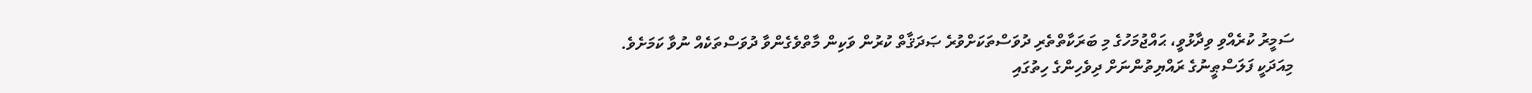ސަމީރު ކުރެއްވި ވިދާޅުވީ، ޙައްޖުމަހުގެ މި ބަރަކާތްތެރި ދުވަސްތަކަށްވުރެ ޞަދަޤާތް ކުރުން ވަކިން މާތްވެގެންވާ ދުވަސްތަކެއް ނުވާ ކަމަށެވެ.
މިއަދަކީ ފަލަސްޠީނުގެ ރައްޔިތުންނަށް ދިވެހިންގެ ހިތުގައި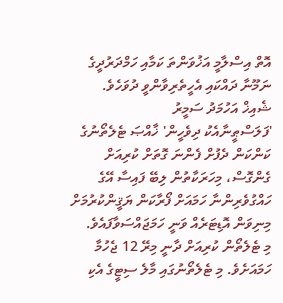އޮތް އިސްލާމީ އަޚުވަންތަ ކަމާއި ހަމްދަރުދީގެ ނަމޫނާ ދައްކައި އެހީތެރިވާންވީ ދުވަހެވެ.
ޝެއިޚް އަހުމަދު ސަމީރު
'ފަލަސްޠީނާއެކު ދިވެހީން' ޚާއްޞަ ޓެލެތޯނުގެ ކަންކަން ދެފުށް ފެންނަ ގޮތަށް ކުރިއަށް ގެންގޮސް، މިހަރަކާތުން ލިބޭ ފައިސާ އޭގެ ހައްގުވެރިންނާ ހަމައަށް ފޯރާކަން ޔަޤީންކުރުމަށް މިނިވަން އޮޑިޓަރެއް ވަނީ ހަމަޖައްސަވާފައެވެ.
މި ޓެލެތޯން ކުރިއަށް ދާނީ މިރޭ 12 ޖެހުމާ ހަމައަށެވެ. މި ޓެލެތޯނުގައި މާލެ ސިޓީގެ އެކި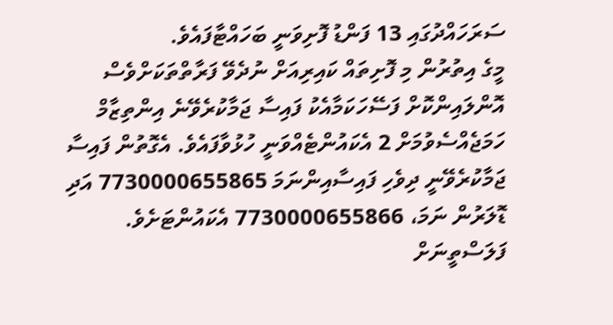ސަރަހައްދުގައި 13 ފަންޑު ފޮށިވަނީ ބަހައްޓާފައެވެ.
މީގެ އިތުރުން މި ފޮށިތައް ކައިރިއަށް ނުދެވޭ ފަރާތްތަކަށްވެސް އޮންލައިންކޮށް ފަސޭހަކަމާއެކު ފައިސާ ޖަމާކުރެވޭނެ އިންތިޒާމް ހަމަޖެއްސެވުމަށް 2 އެކައުންޓެއްވަނީ ހުޅުވާފައެވެ. އެގޮތުން ފައިސާ ޖަމާކުރެވޭނީ ދިވެހި ފައިސާއިންނަމަ 7730000655865 އަދި ޑޮލަރުން ނަމަ، 7730000655866 އެކައުންޓަށެވެ.
ފަލަސްތީނަށް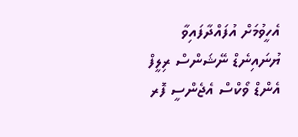އެހީވުމަށް އުފައްދާފައިވާ ޔުނައިނެޑް ނޭޝަންސް ރިލީފް އެންޑް ވޯކްސް އެޖެންސީ ފޮރ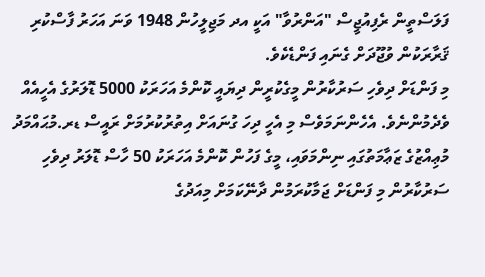ފަލަސްތީން ރެފިއުޖީސް "އަންރުވާ" އަކީ އދ މަޖިލީހުން 1948 ވަނަ އަހަރު ފާސްކުރި ޤަރާރަކުން ވުޖޫދަށް ގެނައި ފަންޑެކެވެ.
މި ފަންޑަށް ދިވެހި ސަރުކާރުން މީގެކުރީން ދިޔައީ ކޮންމެ އަހަރަކު 5000 ޑޮލަރުގެ އެހީއެއް ވެދެމުންނެވެ. އެހެންނަމަވެސް މި އެހީ ދިހަ ގުނައަށް އިތުރުކުރުމަށް ރައީސް ޑރ.މުޙައްމަދު މުޢިއްޒުގެ ޒަޢާމަތުގައި ނިންމަވައި، މީގެ ފަހުން ކޮންމެ އަހަރަކު 50 ހާސް ޑޮލަރު ދިވެހި ސަރުކާރުން މި ފަންޑަށް ޖަމާކުރަމުން ދާނޭކަމަށް މިއަދުގެ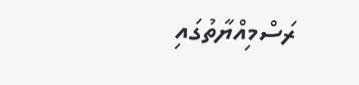ރަސްމިއްޔާތުގައި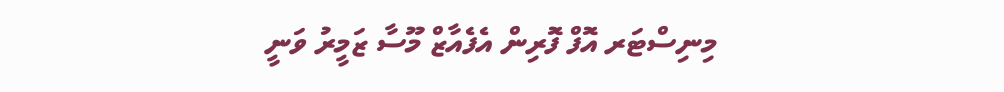މިނިސްޓަރ އޮފް ފޮރިން އެފެއާޒް މޫސާ ޒަމީރު ވަނީ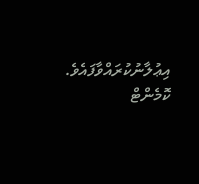އިޢުލާނުކުރައްވާފައެވެ.
ކޮމެންޓް